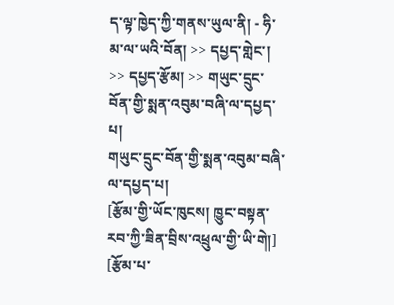ད་ལྟ་ཁྱེད་ཀྱི་གནས་ཡུལ་ནི། - ཧི་མ་ལ་ཡའི་བོན། >> དཔྱད་གླེང་། >> དཔྱད་རྩོམ། >> གཡུང་དྲུང་བོན་གྱི་སྨན་འབུམ་བཞི་ལ་དཔྱད་པ།
གཡུང་དྲུང་བོན་གྱི་སྨན་འབུམ་བཞི་ལ་དཔྱད་པ།
[རྩོམ་གྱི་ཡོང་ཁུངས། ཁྱུང་བསྟན་རབ་ཀྱི་ཟིན་བྲིས་འཕྲུལ་གྱི་ཡི་གེ།] [རྩོམ་པ་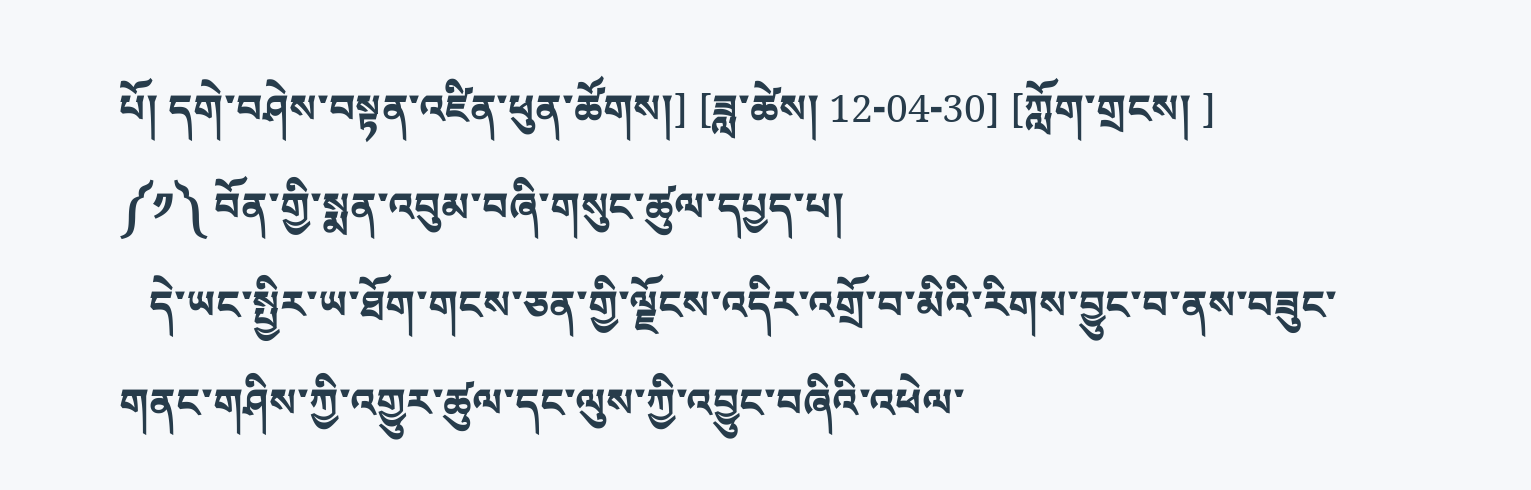པོ། དགེ་བཤེས་བསྟན་འཛིན་ཕུན་ཚོགས།] [ཟླ་ཚེས། 12-04-30] [ཀློག་གྲངས། ]
༼༡༽ བོན་གྱི་སྨན་འབུམ་བཞི་གསུང་ཚུལ་དཔྱད་པ།
   དེ་ཡང་སྤྱིར་ཡ་ཐོག་གངས་ཅན་གྱི་ལྗོངས་འདིར་འགྲོ་བ་མིའི་རིགས་བྱུང་བ་ནས་བཟུང་གནང་གཤིས་ཀྱི་འགྱུར་ཚུལ་དང་ལུས་ཀྱི་འབྱུང་བཞིའི་འཕེལ་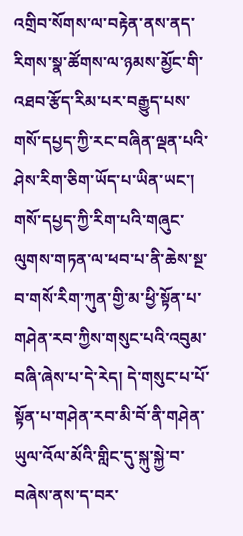འགྲིབ་སོགས་ལ་བརྟེན་ནས་ནད་རིགས་སྣ་ཚོགས་ལ་ཉམས་མྱོང་གི་འཐབ་རྩོད་རིམ་པར་བརྒྱུད་པས་གསོ་དཔྱད་ཀྱི་རང་བཞིན་ལྡན་པའི་ཤེས་རིག་ཅིག་ཡོད་པ་ཡིན་ཡང་། གསོ་དཔྱད་ཀྱི་རིག་པའི་གཞུང་ལུགས་གཏན་ལ་ཕབ་པ་ནི་ཆེས་སྔ་བ་གསོ་རིག་ཀུན་གྱི་མ་ཕྱི་སྟོན་པ་གཤེན་རབ་ཀྱིས་གསུང་པའི་འབུམ་བཞི་ཞེས་པ་དེ་རེད། དེ་གསུང་པ་པོ་སྟོན་པ་གཤེན་རབ་མི་བོ་ནི་གཤེན་ཡུལ་འོལ་མོའི་གླིང་དུ་སྐུ་སྐྱེ་བ་བཞེས་ནས་ད་བར་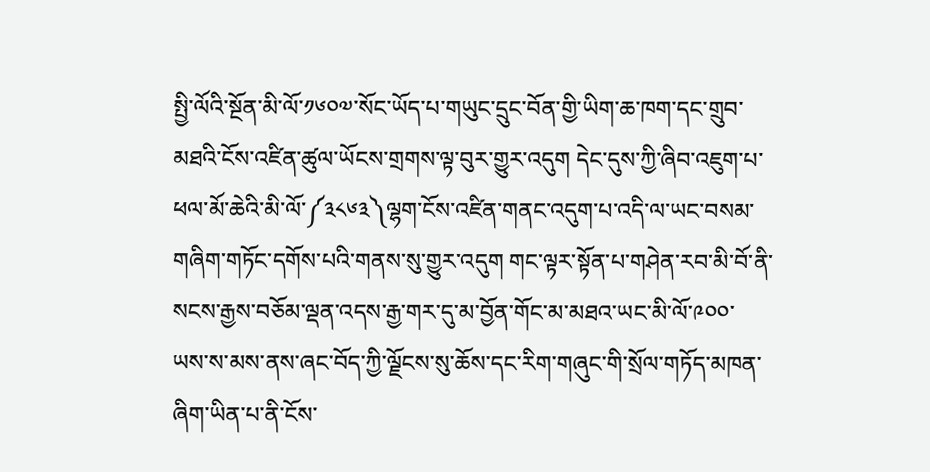སྤྱི་ལོའི་སྔོན་མི་ལོ་༡༦༠༧་སོང་ཡོད་པ་གཡུང་དྲུང་བོན་གྱི་ཡིག་ཆ་ཁག་དང་གྲུབ་མཐའི་ངོས་འཛིན་ཚུལ་ཡོངས་གྲགས་ལྟ་བུར་གྱུར་འདུག དེང་དུས་ཀྱི་ཞིབ་འཇུག་པ་ཕལ་མོ་ཆེའི་མི་ལོ་༼༣༨༦༣༽ལྷག་ངོས་འཛིན་གནང་འདུག་པ་འདི་ལ་ཡང་བསམ་གཞིག་གཏོང་དགོས་པའི་གནས་སུ་གྱུར་འདུག གང་ལྟར་སྟོན་པ་གཤེན་རབ་མི་བོ་ནི་སངས་རྒྱས་བཅོམ་ལྡན་འདས་རྒྱ་གར་དུ་མ་བྱོན་གོང་མ་མཐའ་ཡང་མི་ལོ་༩༠༠་ཡས་ས་མས་ནས་ཞང་བོད་ཀྱི་ལྗོངས་སུ་ཆོས་དང་རིག་གཞུང་གི་སྲོལ་གཏོད་མཁན་ཞིག་ཡིན་པ་ནི་ངོས་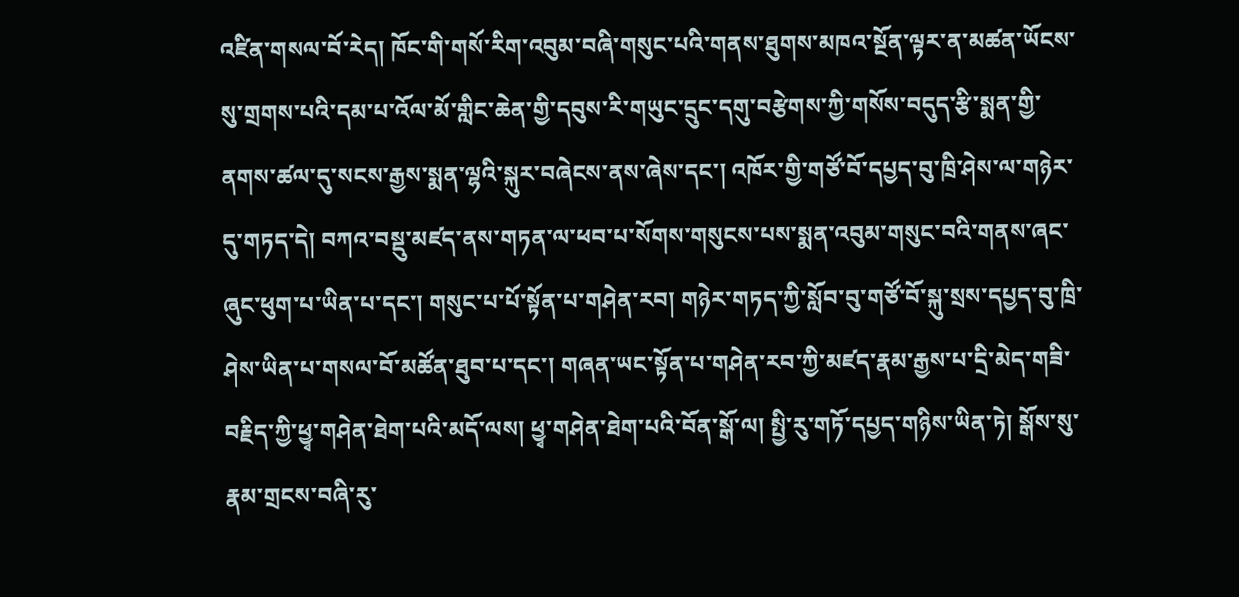འཛིན་གསལ་བོ་རེད། ཁོང་གི་གསོ་རིག་འབུམ་བཞི་གསུང་པའི་གནས་ཐུགས་མཁའ་སྔོན་ལྟར་ན་མཚན་ཡོངས་སུ་གྲགས་པའི་དམ་པ་འོལ་མོ་གླིང་ཆེན་གྱི་དབུས་རི་གཡུང་དྲུང་དགུ་བརྩེགས་ཀྱི་གསོས་བདུད་རྩི་སྨན་གྱི་ནགས་ཚལ་དུ་སངས་རྒྱས་སྨན་ལྷའི་སྐུར་བཞེངས་ནས་ཞེས་དང་། འཁོར་གྱི་གཙོ་བོ་དཔྱད་བུ་ཁྲི་ཤེས་ལ་གཉེར་དུ་གཏད་དེ། བཀའ་བསྡུ་མཛད་ནས་གཏན་ལ་ཕབ་པ་སོགས་གསུངས་པས་སྨན་འབུམ་གསུང་བའི་གནས་ཞང་ཞུང་ཕུག་པ་ཡིན་པ་དང་། གསུང་པ་པོ་སྟོན་པ་གཤེན་རབ། གཉེར་གཏད་ཀྱི་སློབ་བུ་གཙོ་བོ་སྐུ་སྲས་དཔྱད་བུ་ཁྲི་ཤེས་ཡིན་པ་གསལ་བོ་མཚོན་ཐུབ་པ་དང་། གཞན་ཡང་སྟོན་པ་གཤེན་རབ་ཀྱི་མཛད་རྣམ་རྒྱས་པ་དྲི་མེད་གཟི་བརྗིད་ཀྱི་ཕྱྭ་གཤེན་ཐེག་པའི་མདོ་ལས། ཕྱྭ་གཤེན་ཐེག་པའི་བོན་སྒོ་ལ། སྤྱི་རུ་གཏོ་དཔྱད་གཉིས་ཡིན་ཏེ། སྒོས་སུ་རྣམ་གྲངས་བཞི་རུ་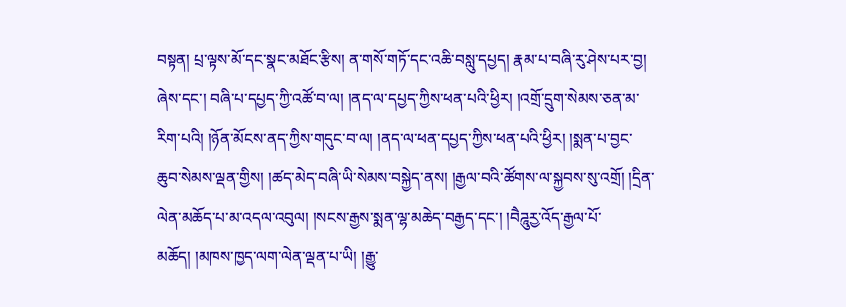བསྟན། པྲ་ལྟས་མོ་དང་སྣང་མཐོང་རྩིས། ན་གསོ་གཏོ་དང་འཆི་བསླུ་དཔྱད། རྣམ་པ་བཞི་རུ་ཤེས་པར་བྱ། ཞེས་དང་། བཞི་པ་དཔྱད་ཀྱི་འཚོ་བ་ལ། །ནད་ལ་དཔྱད་ཀྱིས་ཕན་པའི་ཕྱིར། །འགྲོ་དྲུག་སེམས་ཅན་མ་རིག་པའི། །ཉོན་མོངས་ནད་ཀྱིས་གདུང་བ་ལ། །ནད་ལ་ཕན་དཔྱད་ཀྱིས་ཕན་པའི་ཕྱིར། །སྨན་པ་བྱང་ཆུབ་སེམས་ལྡན་གྱིས། །ཚད་མེད་བཞི་ཡི་སེམས་བསྐྱེད་ནས། །རྒྱལ་བའི་ཚོགས་ལ་སྐྱབས་སུ་འགྲོ། །དྲིན་ལེན་མཆོད་པ་མ་འདལ་འབུལ། །སངས་རྒྱས་སྨན་ལྷ་མཆེད་བརྒྱད་དང་། །བཻཌཱུརྱ་འོད་རྒྱལ་པོ་མཆོད། །མཁས་ཁྱད་ལག་ལེན་ལྡན་པ་ཡི། །རྒྱུ་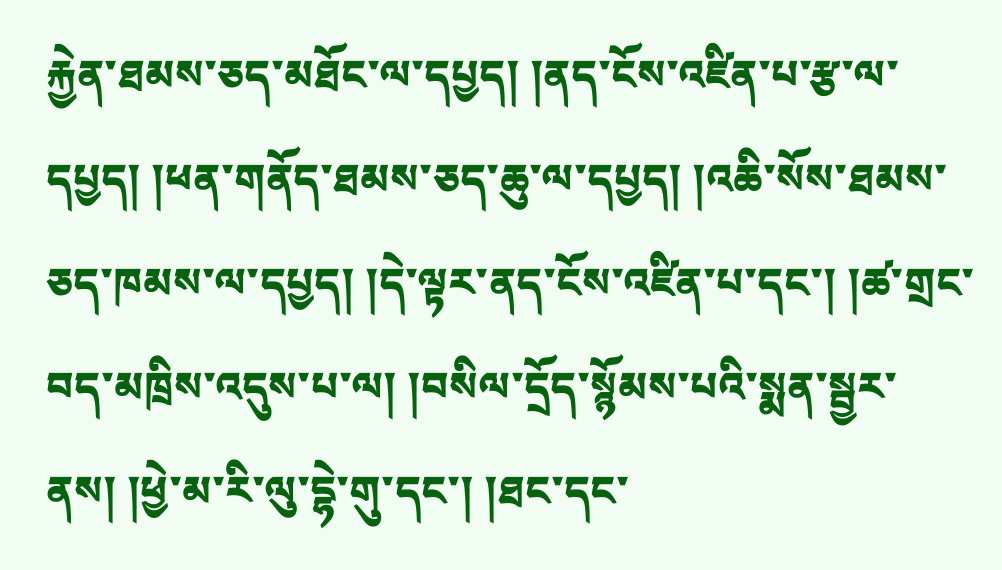རྐྱེན་ཐམས་ཅད་མཐོང་ལ་དཔྱད། །ནད་ངོས་འཛིན་པ་རྩ་ལ་དཔྱད། །ཕན་གནོད་ཐམས་ཅད་ཆུ་ལ་དཔྱད། །འཆི་སོས་ཐམས་ཅད་ཁམས་ལ་དཔྱད། །དེ་ལྟར་ནད་ངོས་འཛིན་པ་དང་། །ཚ་གྲང་བད་མཁྲིས་འདུས་པ་ལ། །བསིལ་དྲོད་སྙོམས་པའི་སྨན་སྦྱར་ནས། །ཕྱེ་མ་རི་ལུ་དྷེ་གུ་དང་། །ཐང་དང་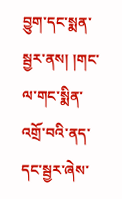བྱུག་དང་སྨན་སྦྱར་ནས། །གང་ལ་གང་སྨིན་འགྲོ་བའི་ནད་དང་སྦྱར་ཞེས་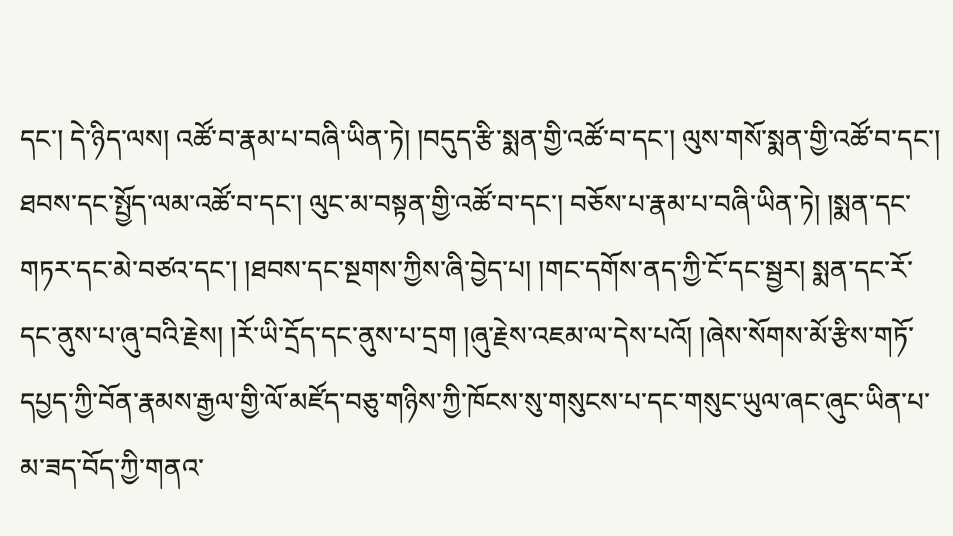དང་། དེ་ཉིད་ལས། འཚོ་བ་རྣམ་པ་བཞི་ཡིན་ཏེ། །བདུད་རྩི་སྨན་གྱི་འཚོ་བ་དང་། ལུས་གསོ་སྨན་གྱི་འཚོ་བ་དང་། ཐབས་དང་སྤྱོད་ལམ་འཚོ་བ་དང་། ལུང་མ་བསྟན་གྱི་འཚོ་བ་དང་། བཅོས་པ་རྣམ་པ་བཞི་ཡིན་ཏེ། །སྨན་དང་གཏར་དང་མེ་བཙའ་དང་། །ཐབས་དང་སྔགས་ཀྱིས་ཞི་བྱེད་པ། །གང་དགོས་ནད་ཀྱི་ངོ་དང་སྦྱར། སྨན་དང་རོ་དང་ནུས་པ་ཞུ་བའི་རྗེས། །རོ་ཡི་དྲོད་དང་ནུས་པ་དྲག །ཞུ་རྗེས་འཇམ་ལ་དེས་པའོ། །ཞེས་སོགས་མོ་རྩིས་གཏོ་དཔྱད་ཀྱི་བོན་རྣམས་རྒྱལ་གྱི་ལོ་མཛོད་བཅུ་གཉིས་ཀྱི་ཁོངས་སུ་གསུངས་པ་དང་གསུང་ཡུལ་ཞང་ཞུང་ཡིན་པ་མ་ཟད་བོད་ཀྱི་གནའ་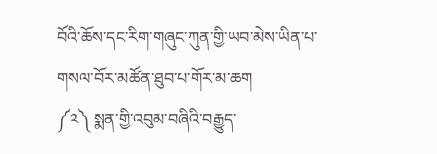བོའི་ཆོས་དང་རིག་གཞུང་ཀུན་གྱི་ཡབ་མེས་ཡིན་པ་གསལ་བོར་མཚོན་ཐུབ་པ་གོར་མ་ཆག
༼༢༽ སྨན་གྱི་འབུམ་བཞིའི་བརྒྱུད་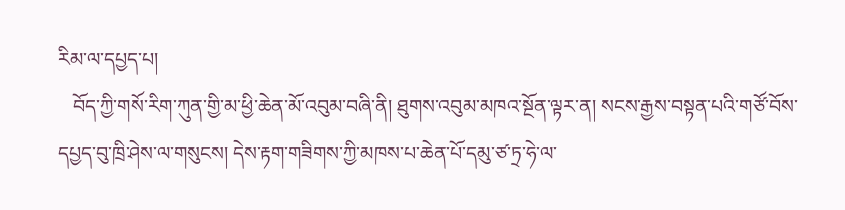རིམ་ལ་དཔྱད་པ།
   བོད་ཀྱི་གསོ་རིག་ཀུན་གྱི་མ་ཕྱི་ཆེན་མོ་འབུམ་བཞི་ནི། ཐུགས་འབུམ་མཁའ་སྔོན་ལྟར་ན། སངས་རྒྱས་བསྟན་པའི་གཙོ་བོས་དཔྱད་བུ་ཁྲི་ཤེས་ལ་གསུངས། དེས་རྟག་གཟིགས་ཀྱི་མཁས་པ་ཆེན་པོ་དམུ་ཙ་ཏྲ་ཧེ་ལ་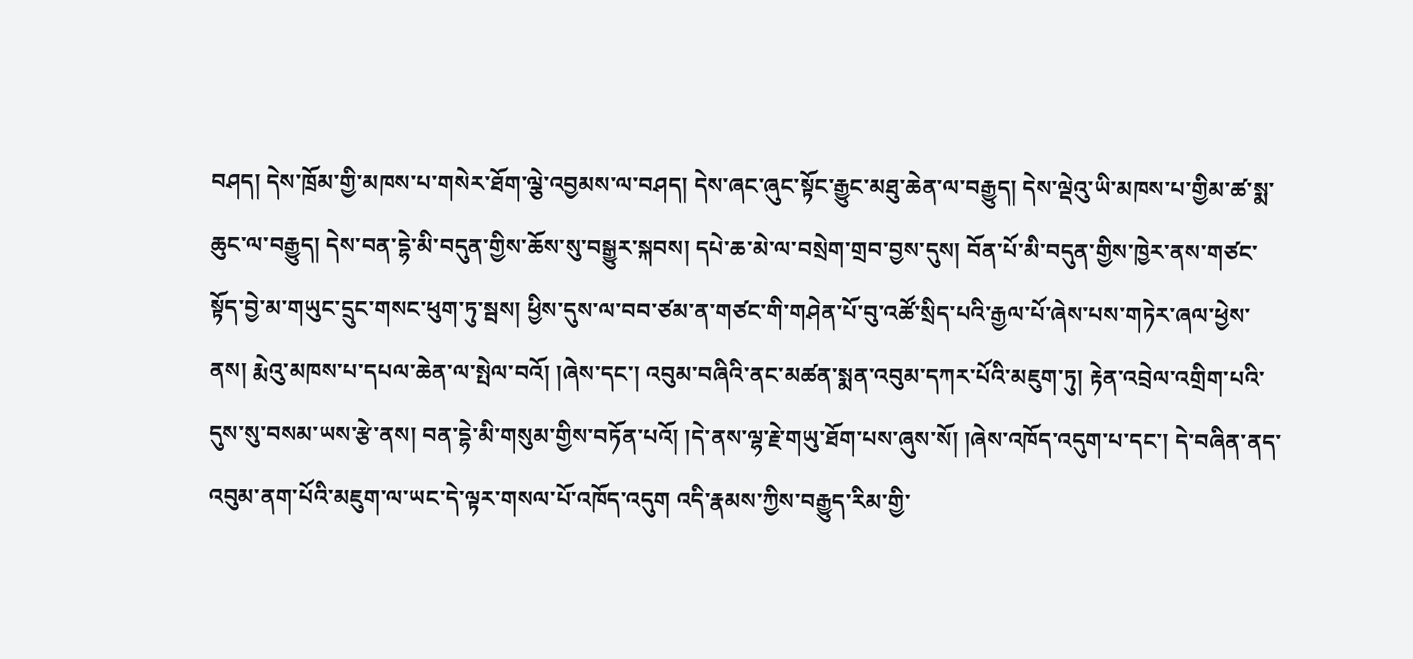བཤད། དེས་ཁྲོམ་གྱི་མཁས་པ་གསེར་ཐོག་ལྕེ་འབྱམས་ལ་བཤད། དེས་ཞང་ཞུང་སྟོང་རྒྱུང་མཐུ་ཆེན་ལ་བརྒྱུད། དེས་ལྡེའུ་ཡི་མཁས་པ་གྱིམ་ཚ་སྨ་ཆུང་ལ་བརྒྱུད། དེས་བན་དྷེ་མི་བདུན་གྱིས་ཆོས་སུ་བསྒྱུར་སྐབས། དཔེ་ཆ་མེ་ལ་བསྲེག་གྲབ་བྱས་དུས། བོན་པོ་མི་བདུན་གྱིས་ཁྱེར་ནས་གཙང་སྟོད་བྱེ་མ་གཡུང་དྲུང་གསང་ཕུག་ཏུ་སྦས། ཕྱིས་དུས་ལ་བབ་ཙམ་ན་གཙང་གི་གཤེན་པོ་བུ་འཚོ་སྲིད་པའི་རྒྱལ་པོ་ཞེས་པས་གཏེར་ཞལ་ཕྱེས་ནས། རྨེའུ་མཁས་པ་དཔལ་ཆེན་ལ་སྤེལ་བའོ། །ཞེས་དང་། འབུམ་བཞིའི་ནང་མཚན་སྨན་འབུམ་དཀར་པོའི་མཇུག་ཏུ། རྟེན་འབྲེལ་འགྲིག་པའི་དུས་སུ་བསམ་ཡས་རྩེ་ནས། བན་དྷེ་མི་གསུམ་གྱིས་བཏོན་པའོ། །དེ་ནས་ལྷ་རྗེ་གཡུ་ཐོག་པས་ཞུས་སོ། །ཞེས་འཁོད་འདུག་པ་དང་། དེ་བཞིན་ནད་འབུམ་ནག་པོའི་མཇུག་ལ་ཡང་དེ་ལྟར་གསལ་པོ་འཁོད་འདུག འདི་རྣམས་ཀྱིས་བརྒྱུད་རིམ་གྱི་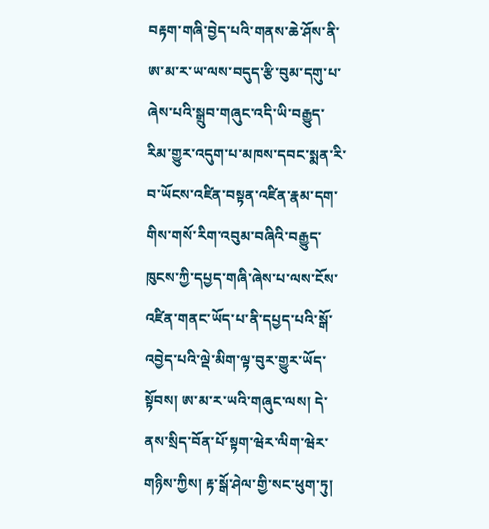བརྟག་གཞི་བྱེད་པའི་གནས་ཆེ་ཤོས་ནི་ཨ་མ་ར་ཡ་ལས་བདུད་རྩི་བུམ་དགུ་པ་ཞེས་པའི་སྒྲུབ་གཞུང་འདི་ཡི་བརྒྱུད་རིམ་གྱུར་འདུག་པ་མཁས་དབང་སྨན་རི་བ་ཡོངས་འཛིན་བསྟན་འཛིན་རྣམ་དག་གིས་གསོ་རིག་འབུམ་བཞིའི་བརྒྱུད་ཁུངས་ཀྱི་དཔྱད་གཞི་ཞེས་པ་ལས་ངོས་འཛིན་གནང་ཡོད་པ་ནི་དཔྱད་པའི་སྒོ་འབྱེད་པའི་ལྡེ་མིག་ལྟ་བུར་གྱུར་ཡོད་སྟོབས། ཨ་མ་ར་ཡའི་གཞུང་ལས། དེ་ནས་སྲིད་བོན་པོ་སྟག་ཝེར་ལིག་ཝེར་གཉིས་ཀྱིས། རྟ་སྒོ་ཤེལ་གྱི་སང་ཕུག་ཏུ།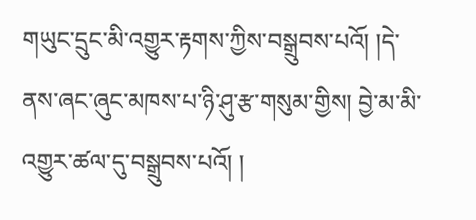གཡུང་དྲུང་མི་འགྱུར་རྟགས་ཀྱིས་བསྒྲུབས་པའོ། །དེ་ནས་ཞང་ཞུང་མཁས་པ་ཉི་ཤུ་རྩ་གསུམ་གྱིས། བྱེ་མ་མི་འགྱུར་ཚལ་དུ་བསྒྲུབས་པའོ། །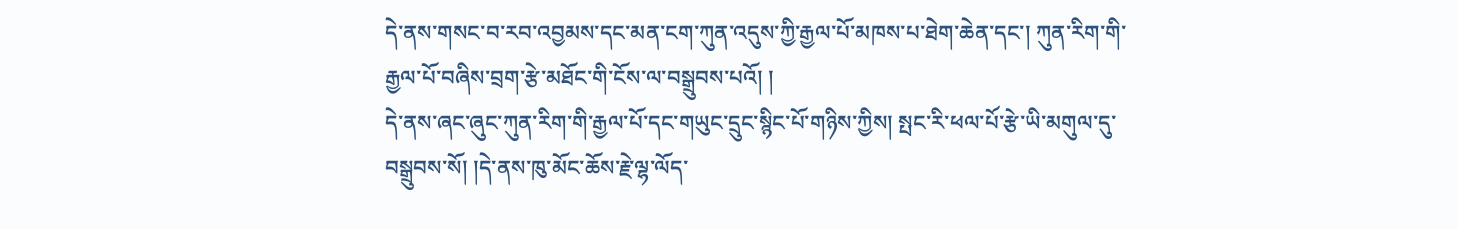དེ་ནས་གསང་བ་རབ་འབྱམས་དང་མན་ངག་ཀུན་འདུས་ཀྱི་རྒྱལ་པོ་མཁས་པ་ཐེག་ཆེན་དང་། ཀུན་རིག་གི་རྒྱལ་པོ་བཞིས་བྲག་རྩེ་མཐོང་གི་ངོས་ལ་བསྒྲུབས་པའོ། །
དེ་ནས་ཞང་ཞུང་ཀུན་རིག་གི་རྒྱལ་པོ་དང་གཡུང་དྲུང་སྙིང་པོ་གཉིས་ཀྱིས། སྤང་རི་ཕལ་པོ་རྩེ་ཡི་མགུལ་དུ་བསྒྲུབས་སོ། །དེ་ནས་ཁུ་མོང་ཆོས་རྗེ་ལྷ་ལོད་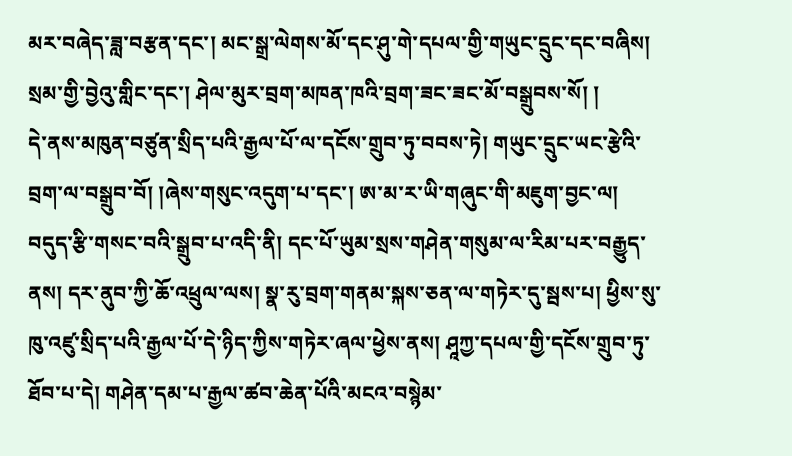མར་བཞེད་ཟླ་བརྩན་དང་། མང་སྒྲ་ལེགས་མོ་དང་ཤུ་གེ་དཔལ་གྱི་གཡུང་དྲུང་དང་བཞིས། སྲམ་གྱི་བྱེའུ་གླིང་དང་། ཤེལ་མུར་བྲག་མཁན་ཁའི་བྲག་ཟང་ཟང་མོ་བསྒྲུབས་སོ། །
དེ་ནས་མཁུན་བཙུན་སྲིད་པའི་རྒྱལ་པོ་ལ་དངོས་གྲུབ་ཏུ་བབས་ཏེ། གཡུང་དྲུང་ཡང་རྩེའི་བྲག་ལ་བསྒྲུབ་བོ། །ཞེས་གསུང་འདུག་པ་དང་། ཨ་མ་ར་ཡི་གཞུང་གི་མཇུག་བྱང་ལ། བདུད་རྩི་གསང་བའི་སྒྲུབ་པ་འདི་ནི། དང་པོ་ཡུམ་སྲས་གཤེན་གསུམ་ལ་རིམ་པར་བརྒྱུད་ནས། དར་ནུབ་ཀྱི་ཆོ་འཕྲུལ་ལས། སྣ་རུ་བྲག་གནམ་སྐས་ཅན་ལ་གཏེར་དུ་སྦས་པ། ཕྱིས་སུ་ཁུ་འཛུ་སྲིད་པའི་རྒྱལ་པོ་དེ་ཉིད་ཀྱིས་གཏེར་ཞལ་ཕྱེས་ནས། ཤཱཀྱ་དཔལ་གྱི་དངོས་གྲུབ་ཏུ་ཐོབ་པ་དེ། གཤེན་དམ་པ་རྒྱལ་ཚབ་ཆེན་པོའི་མངའ་བསྙེམ་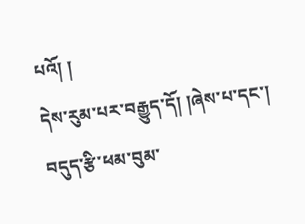པའོ། །
དེས་རུམ་པར་བརྒྱུད་དོ། །ཞེས་པ་དང་། བདུད་རྩི་ཕམ་བུམ་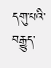དགུ་པའི་བརྒྱུད་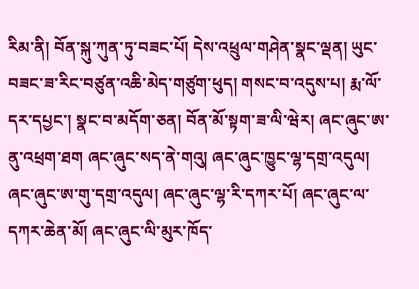རིམ་ནི། བོན་སྐུ་ཀུན་ཏུ་བཟང་པོ། དེས་འཕྲུལ་གཤེན་སྣང་ལྡན། ཡུང་བཟང་ཟ་རིང་བཙུན་འཆི་མེད་གཙུག་ཕུད། གསང་བ་འདུས་པ། རྨ་ལོ་དར་དཔྱང་། སྣང་བ་མདོག་ཅན། བོན་མོ་སྟག་ཟ་ལི་ཝེར། ཞང་ཞུང་ཨ་ནུ་འཕྲག་ཐག ཞང་ཞུང་སད་ནེ་གའུ། ཞང་ཞུང་ཁྱུང་ལྷ་དགྲ་འདུལ། ཞང་ཞུང་ཨ་གུ་དགྲ་འདུལ། ཞང་ཞུང་ལྷ་རི་དཀར་པོ། ཞང་ཞུང་ལ་དཀར་ཆེན་མོ། ཞང་ཞུང་ལི་མུར་ཁོད་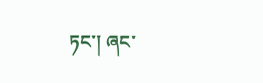ཏང་། ཞང་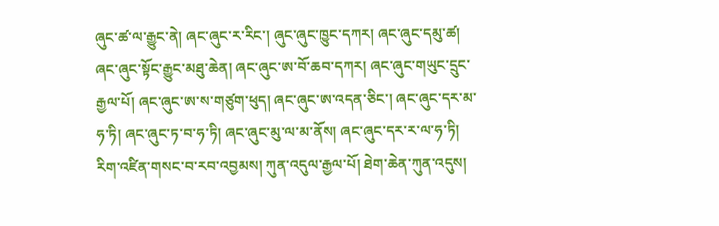ཞུང་ཚ་ལ་རྒྱུང་ནེ། ཞང་ཞུང་ར་རིང་། ཞུང་ཞུང་ཁྱུང་དཀར། ཞང་ཞུང་དམུ་ཚ། ཞང་ཞུང་སྟོང་རྒྱུང་མཐུ་ཆེན། ཞང་ཞུང་ཨ་བོ་ཆབ་དཀར། ཞང་ཞུང་གཡུང་དྲུང་རྒྱལ་པོ། ཞང་ཞུང་ཨ་ས་གཙུག་ཕུད། ཞང་ཞུང་ཨ་འདན་ཅིང་། ཞང་ཞུང་དར་མ་ཧ་ཏི། ཞང་ཞུང་ཏ་བ་ཧ་ཏི། ཞང་ཞུང་མུ་ལ་མ་ནོས། ཞང་ཞུང་དར་ར་ལ་ཧ་ཏི། རིག་འཛིན་གསང་བ་རབ་འབྱམས། ཀུན་འདུལ་རྒྱལ་པོ། ཐེག་ཆེན་ཀུན་འདུས།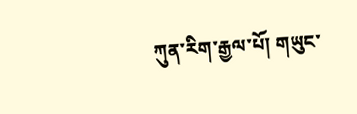ཀུན་རིག་རྒྱལ་པོ། གཡུང་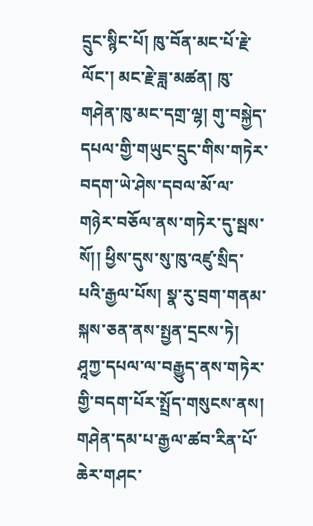དྲུང་སྙིང་པོ། ཁུ་བོན་མང་པོ་རྗེ་ལོང་། མང་རྗེ་ཟླ་མཚན། ཁུ་གཤེན་ཁུ་མང་དགྲ་ལྷ། གུ་བསྐྱེད་དཔལ་གྱི་གཡུང་དྲུང་གིས་གཏེར་བདག་ཡེ་ཤེས་དབལ་མོ་ལ་གཉེར་བཅོལ་ནས་གཏེར་དུ་སྦས་སོ།། ཕྱིས་དུས་སུ་ཁུ་འཛུ་སྲིད་པའི་རྒྱལ་པོས། སྣ་རུ་བྲག་གནམ་སྐས་ཅན་ནས་སྤྱན་དྲངས་ཏེ། ཤཱཀྱ་དཔལ་ལ་བརྒྱུད་ནས་གཏེར་གྱི་བདག་པོར་སྤྲོད་གསུངས་ནས། གཤེན་དམ་པ་རྒྱལ་ཚབ་རིན་པོ་ཆེར་གཤང་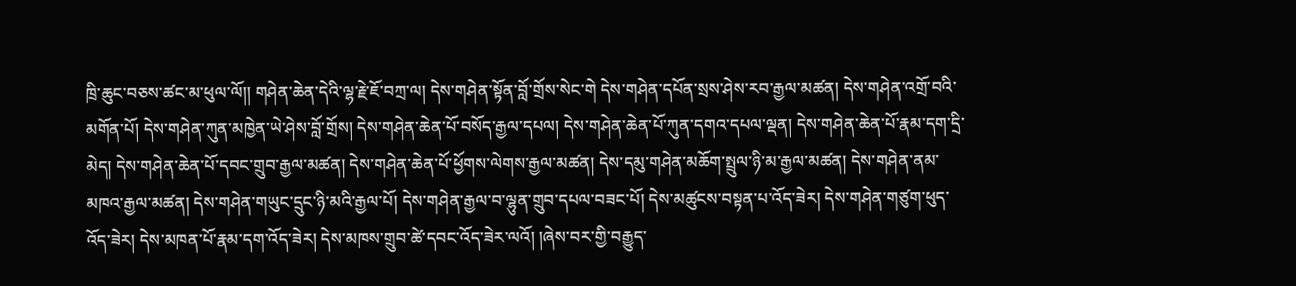ཁྲི་ཆུང་བཅས་ཚང་མ་ཕུལ་ལོ།། གཤེན་ཆེན་དེའི་ལྷ་རྗེ་ཇོ་བཀྲ་ལ། དེས་གཤེན་སྟོན་བློ་གྲོས་སེང་གེ དེས་གཤེན་དཔོན་སྲས་ཤེས་རབ་རྒྱལ་མཚན། དེས་གཤེན་འགྲོ་བའི་མགོན་པོ། དེས་གཤེན་ཀུན་མཁྱེན་ཡེ་ཤེས་བློ་གྲོས། དེས་གཤེན་ཆེན་པོ་བསོད་རྒྱལ་དཔལ། དེས་གཤེན་ཆེན་པོ་ཀུན་དགའ་དཔལ་ལྡན། དེས་གཤེན་ཆེན་པོ་རྣམ་དག་དྲི་མེད། དེས་གཤེན་ཆེན་པོ་དབང་གྲུབ་རྒྱལ་མཚན། དེས་གཤེན་ཆེན་པོ་ཕྱོགས་ལེགས་རྒྱལ་མཚན། དེས་དམུ་གཤེན་མཆོག་སྤྲུལ་ཉི་མ་རྒྱལ་མཚན། དེས་གཤེན་ནམ་མཁའ་རྒྱལ་མཚན། དེས་གཤེན་གཡུང་དྲུང་ཉི་མའི་རྒྱལ་པོ། དེས་གཤེན་རྒྱལ་བ་ལྷུན་གྲུབ་དཔལ་བཟང་པོ། དེས་མཚུངས་བསྟན་པ་འོད་ཟེར། དེས་གཤེན་གཙུག་ཕུད་འོད་ཟེར། དེས་མཁན་པོ་རྣམ་དག་འོད་ཟེར། དེས་མཁས་གྲུབ་ཚེ་དབང་འོད་ཟེར་ལའོ། །ཞེས་བར་གྱི་བརྒྱུད་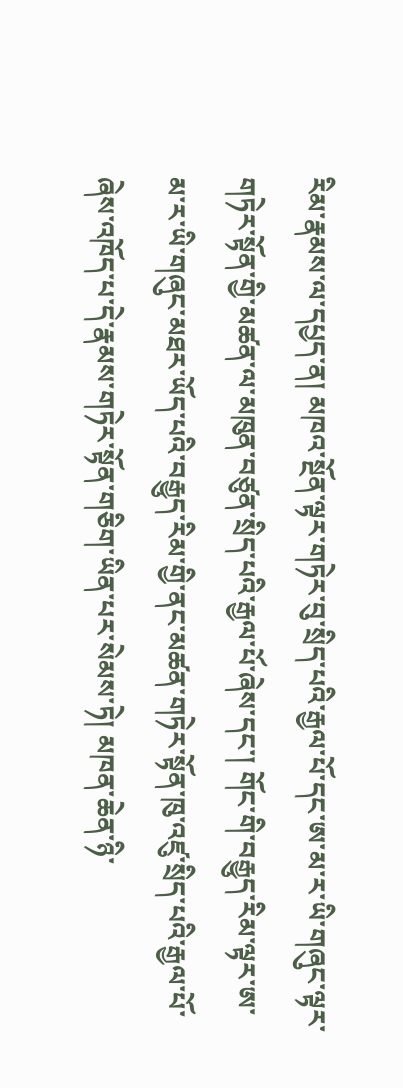རིམ་རྣམས་ལ་དཔྱད་ན། མཁའ་སྔོན་ལྟར་གཏེར་བུ་སྲིད་པའི་རྒྱལ་པོ་དང་ཨ་མ་ར་ཡི་གཞུང་ལྟར་གཏེར་སྟོན་གྱི་མཚན་ལ་མཁུན་བཙུན་སྲིད་པའི་རྒྱལ་པོ་ཞེས་དང་། གོང་གི་བརྒྱུད་རིམ་ལྟར་ཨ་མ་ར་ཡི་གཞུང་མཐར་ཡོད་པའི་བརྒྱུད་རིམ་གྱི་ནང་མཚན་གཏེར་སྟོན་ཁུ་འཛུ་སྲིད་པའི་རྒྱལ་པོ་ཞེས་འཁོད་པ་དེ་རྣམས་གཏེར་སྟོན་གཅིག་ཡིན་པར་སེམས་ཏེ། མཁན་ཆེན་ཉི་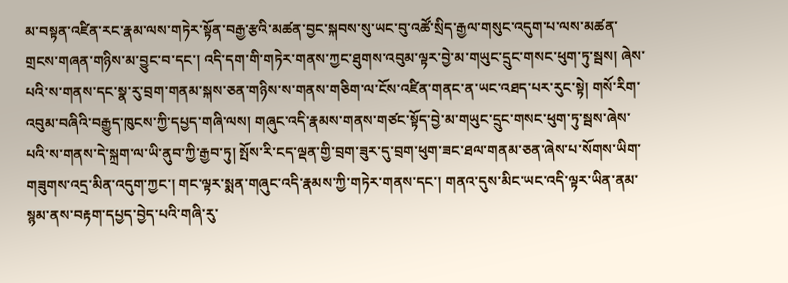མ་བསྟན་འཛིན་རང་རྣམ་ལས་གཏེར་སྟོན་བརྒྱ་རྩའི་མཚན་བྱང་སྐབས་སུ་ཡང་བུ་འཚོ་སྲིད་རྒྱལ་གསུང་འདུག་པ་ལས་མཚན་གྲངས་གཞན་གཉིས་མ་བྱུང་བ་དང་། འདི་དག་གི་གཏེར་གནས་ཀྱང་ཐུགས་འབུམ་ལྟར་བྱེ་མ་གཡུང་དྲུང་གསང་ཕུག་ཏུ་སྦས། ཞེས་པའི་ས་གནས་དང་སྣ་རུ་བྲག་གནམ་སྐས་ཅན་གཉིས་ས་གནས་གཅིག་ལ་ངོས་འཛིན་གནང་ན་ཡང་འཐད་པར་རུང་སྟེ། གསོ་རིག་འབུམ་བཞིའི་བརྒྱུད་ཁུངས་ཀྱི་དཔྱད་གཞི་ལས། གཞུང་འདི་རྣམས་གནས་གཙང་སྟོད་བྱེ་མ་གཡུང་དྲུང་གསང་ཕུག་ཏུ་སྦས་ཞེས་པའི་ས་གནས་དེ་སྐྲག་ལ་ཡི་ནུབ་ཀྱི་རྒྱབ་ཏུ། སྤོས་རི་ངད་ལྡན་གྱི་བྲག་ཟུར་དུ་བྲག་ཕུག་ཟང་ཐལ་གནམ་ཅན་ཞེས་པ་སོགས་ཡིག་གཟུགས་འདྲ་མིན་འདུག་ཀྱང་། གང་ལྟར་སྨན་གཞུང་འདི་རྣམས་ཀྱི་གཏེར་གནས་དང་། གནའ་དུས་མིང་ཡང་འདི་ལྟར་ཡིན་ནམ་སྙམ་ནས་བརྟག་དཔྱད་བྱེད་པའི་གཞི་རུ་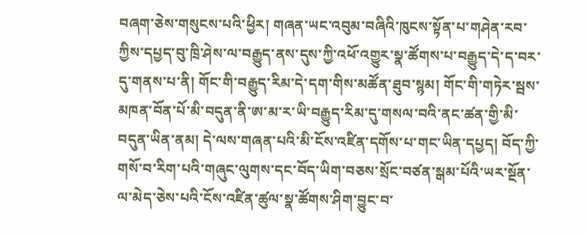བཞག་ཅེས་གསུངས་པའི་ཕྱིར། གཞན་ཡང་འབུམ་བཞིའི་ཁུངས་སྟོན་པ་གཤེན་རབ་ཀྱིས་དཔྱད་བུ་ཁྲི་ཤེས་ལ་བརྒྱུད་ནས་དུས་ཀྱི་འཕོ་འགྱུར་སྣ་ཚོགས་པ་བརྒྱུད་དེ་ད་བར་དུ་གནས་པ་ནི། གོང་གི་བརྒྱུད་རིམ་དེ་དག་གིས་མཚོན་ཐུབ་སྙམ། གོང་གི་གཏེར་སྦས་མཁན་བོན་པོ་མི་བདུན་ནི་ཨ་མ་ར་ཡི་བརྒྱུད་རིམ་དུ་གསལ་བའི་ནང་ཚན་གྱི་མི་བདུན་ཡིན་ནམ། དེ་ལས་གཞན་པའི་མི་ངོས་འཛིན་དགོས་པ་གང་ཡིན་དཔྱད། བོད་ཀྱི་གསོ་བ་རིག་པའི་གཞུང་ལུགས་དང་བོད་ཡིག་བཅས་སྲོང་བཙན་སྒམ་པོའི་ཡར་སྔོན་ལ་མེད་ཅེས་པའི་ངོས་འཛིན་ཚུལ་སྣ་ཚོགས་ཤིག་བྱུང་བ་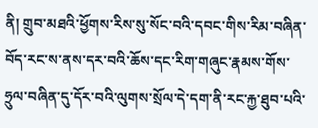ནི། གྲུབ་མཐའི་ཕྱོགས་རིས་སུ་སོང་བའི་དབང་གིས་རིམ་བཞིན་བོད་རང་ས་ནས་དར་བའི་ཆོས་དང་རིག་གཞུང་རྣམས་གོས་ཧྲུལ་བཞིན་དུ་དོར་བའི་ལུགས་སྲོལ་དེ་དག་ནི་རང་རྐྱ་ཐུབ་པའི་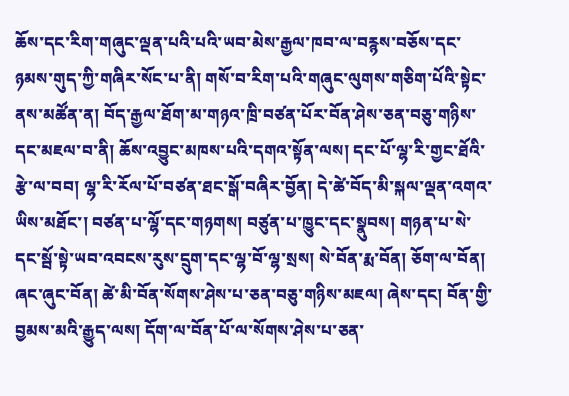ཆོས་དང་རིག་གཞུང་ལྡན་པའི་པའི་ཡབ་མེས་རྒྱལ་ཁབ་ལ་བརྙས་བཅོས་དང་ཉམས་གུད་ཀྱི་གཞིར་སོང་པ་ནི། གསོ་བ་རིག་པའི་གཞུང་ལུགས་གཅིག་པོའི་སྟེང་ནས་མཚོན་ན། བོད་རྒྱལ་ཐོག་མ་གཉའ་ཁྲི་བཙན་པོར་བོན་ཤེས་ཅན་བཅུ་གཉིས་དང་མཇལ་བ་ནི། ཆོས་འབྱུང་མཁས་པའི་དགའ་སྟོན་ལས། དང་པོ་ལྷ་རི་གྱང་ཐོའི་རྩེ་ལ་བབ། ལྷ་རི་རོལ་པོ་བཙན་ཐང་སྒོ་བཞིར་བྱོན། དེ་ཚེ་བོད་མི་སྐལ་ལྡན་འགའ་ཡིས་མཐོང་། བཙན་པ་ལྷོ་དང་གཉགས། བཙུན་པ་ཁྱུང་དང་སྣུབས། གཉན་པ་སེ་དང་སྦོ་སྟེ་ཡབ་འབངས་རུས་དྲུག་དང་ལྷ་བོ་ལྷ་སྲས། སེ་བོན་རྨ་བོན། ཅོག་ལ་བོན། ཞང་ཞུང་བོན། ཚེ་མི་བོན་སོགས་ཤེས་པ་ཅན་བཅུ་གཉིས་མཇལ། ཞེས་དང། བོན་གྱི་བྱམས་མའི་རྒྱུད་ལས། དོག་ལ་བོན་པོ་ལ་སོགས་ཤེས་པ་ཅན་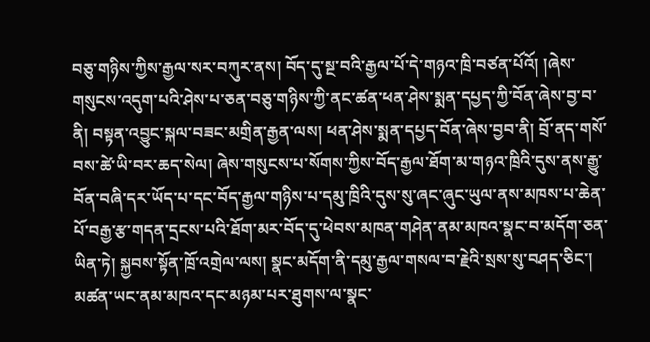བཅུ་གཉིས་ཀྱིས་རྒྱལ་སར་བཀུར་ནས། བོད་དུ་སྔ་བའི་རྒྱལ་པོ་དེ་གཉའ་ཁྲི་བཙན་པོའོ། །ཞེས་གསུངས་འདུག་པའི་ཤེས་པ་ཅན་བཅུ་གཉིས་ཀྱི་ནང་ཚན་ཕན་ཤེས་སྨན་དཔྱད་ཀྱི་བོན་ཞེས་བྱ་བ་ནི། བསྟན་འབྱུང་སྐལ་བཟང་མགྲིན་རྒྱན་ལས། ཕན་ཤེས་སྨན་དཔྱད་བོན་ཞེས་བྱབ་ནི། བྲོ་ནད་གསོ་བས་ཚེ་ཡི་བར་ཆད་སེལ། ཞེས་གསུངས་པ་སོགས་ཀྱིས་བོད་རྒྱལ་ཐོག་མ་གཉའ་ཁྲིའི་དུས་ནས་རྒྱུ་བོན་བཞི་དར་ཡོད་པ་དང་བོད་རྒྱལ་གཉིས་པ་དམུ་ཁྲིའི་དུས་སུ་ཞང་ཞུང་ཡུལ་ནས་མཁས་པ་ཆེན་པོ་བརྒྱ་རྩ་གདན་དྲངས་པའི་ཐོག་མར་བོད་དུ་ཕེབས་མཁན་གཤེན་ནམ་མཁའ་སྣང་བ་མདོག་ཅན་ཡིན་ཏེ། སྐྱབས་སྟོན་ཁྲོ་འགྲེལ་ལས། སྣང་མདོག་ནི་དམུ་རྒྱལ་གསལ་བ་རྗེའི་སྲས་སུ་བཤད་ཅིང་། མཚན་ཡང་ནམ་མཁའ་དང་མཉམ་པར་ཐུགས་ལ་སྣང་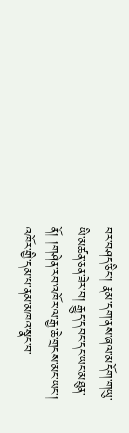བར་བཤད་ཅིང་། རྣམ་དག་ནས་ཞལ་མདོག་གཡུ་ཡི་མཚན་ཅན་ཟེར་བ། རྒྱུད་དབང་དང་ཡང་མཐུན་ནོ། །གཤེན་རབ་འཁོར་ལ་རྒྱ་ཆེ་གྲངས་མང་ཡང་། འཁོར་གྱི་དམ་པ་ནམ་མཁའ་སྣང་བ་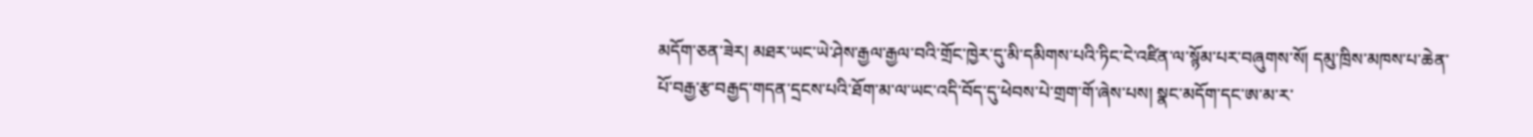མདོག་ཅན་ཟེར། མཐར་ཡང་ཡེ་ཤེས་རྒྱལ་རྒྱལ་བའི་གྲོང་ཁྱེར་དུ་མི་དམིགས་པའི་ཏིང་ངེ་འཛིན་ལ་སྙོམ་པར་བཞུགས་སོ། དམུ་ཁྲིས་མཁས་པ་ཆེན་པོ་བརྒྱ་རྩ་བརྒྱད་གདན་དྲངས་པའི་ཐོག་མ་ལ་ཡང་འདི་བོད་དུ་ཕེབས་པེ་གྲག་གོ་ཞེས་པས། སྣང་མདོག་དང་ཨ་མ་ར་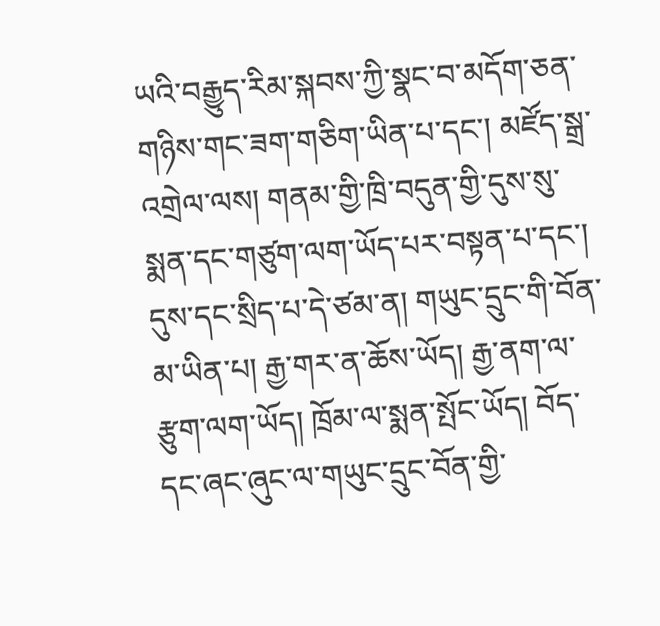ཡའི་བརྒྱུད་རིམ་སྐབས་ཀྱི་སྣང་བ་མདོག་ཅན་གཉིས་གང་ཟག་གཅིག་ཡིན་པ་དང་། མཛོད་སྒྲ་འགྲེལ་ལས། གནམ་གྱི་ཁྲི་བདུན་གྱི་དུས་སུ་སྨན་དང་གཙུག་ལག་ཡོད་པར་བསྟན་པ་དང་། དུས་དང་སྲིད་པ་དེ་ཙམ་ན། གཡུང་དྲུང་གི་བོན་མ་ཡིན་པ། རྒྱ་གར་ན་ཆོས་ཡོད། རྒྱ་ནག་ལ་རྩུག་ལག་ཡོད། ཁྲོམ་ལ་སྨན་སྤོང་ཡོད། བོད་དང་ཞང་ཞུང་ལ་གཡུང་དྲུང་བོན་གྱི་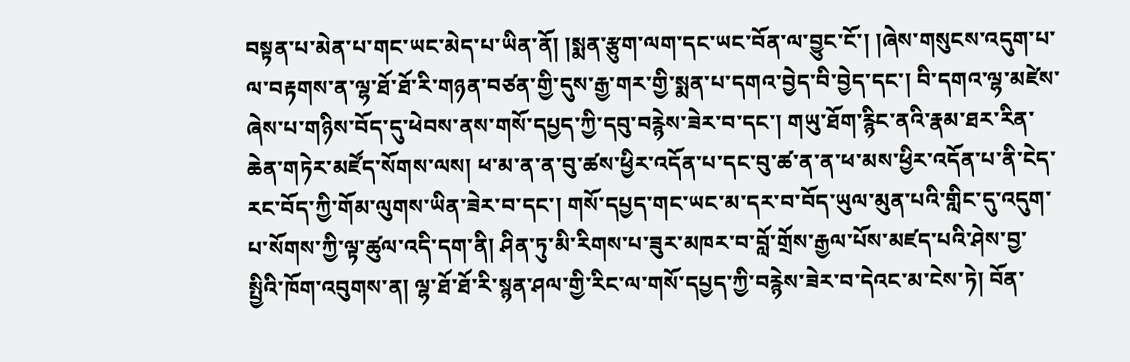བསྟན་པ་མེན་པ་གང་ཡང་མེད་པ་ཡིན་ནོ། །སྨན་རྩུག་ལག་དང་ཡང་བོན་ལ་བྱུང་ངོ་། །ཞེས་གསུངས་འདུག་པ་ལ་བརྟགས་ན་ལྷ་ཐོ་ཐོ་རི་གཉན་བཙན་གྱི་དུས་རྒྱ་གར་གྱི་སྨན་པ་དགའ་བྱེད་བི་བྱེད་དང་། བི་དགའ་ལྷ་མཛེས་ཞེས་པ་གཉིས་བོད་དུ་ཕེབས་ནས་གསོ་དཔྱད་ཀྱི་དབུ་བརྙེས་ཟེར་བ་དང་། གཡུ་ཐོག་རྙིང་ནའི་རྣམ་ཐར་རིན་ཆེན་གཏེར་མཛོད་སོགས་ལས། ཕ་མ་ན་ན་བུ་ཚས་ཕྱིར་འདོན་པ་དང་བུ་ཚ་ན་ན་ཕ་མས་ཕྱིར་འདོན་པ་ནི་ངེད་རང་བོད་ཀྱི་གོམ་ལུགས་ཡིན་ཟེར་བ་དང་། གསོ་དཔྱད་གང་ཡང་མ་དར་བ་བོད་ཡུལ་མུན་པའི་གླིང་དུ་འདུག་པ་སོགས་ཀྱི་ལྟ་ཚུལ་འདི་དག་ནི། ཤིན་ཏུ་མི་རིགས་པ་ཟུར་མཁར་བ་བློ་གྲོས་རྒྱལ་པོས་མཛད་པའི་ཤེས་བྱ་སྤྱིའི་ཁོག་འབུགས་ན། ལྷ་ཐོ་ཐོ་རི་སྙན་ཤལ་གྱི་རིང་ལ་གསོ་དཔྱད་ཀྱི་བརྙེས་ཟེར་བ་དེའང་མ་ངེས་ཏེ། བོན་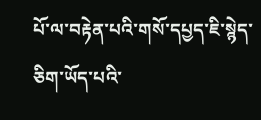པོ་ལ་བརྟེན་པའི་གསོ་དཔྱད་ཇི་སྙེད་ཅིག་ཡོད་པའི་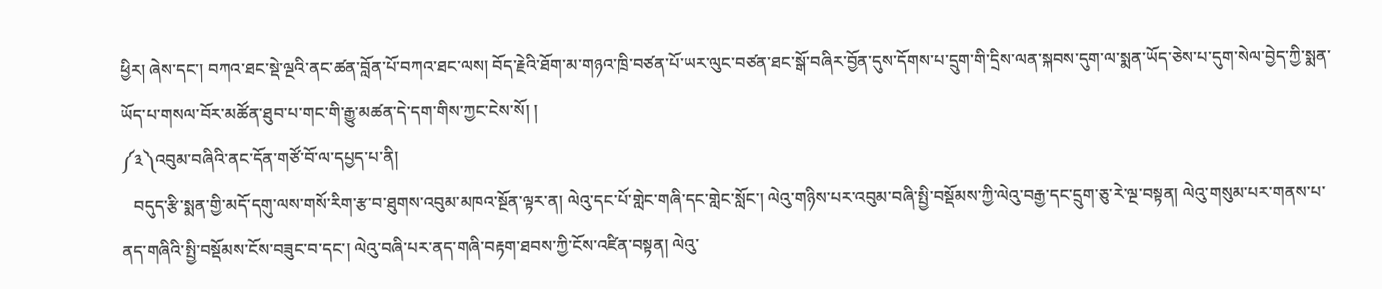ཕྱིར། ཞེས་དང་། བཀའ་ཐང་སྡེ་ལྔའི་ནང་ཚན་བློན་པོ་བཀའ་ཐང་ལས། བོད་རྗེའི་ཐོག་མ་གཉའ་ཁྲི་བཙན་པོ་ཡར་ལུང་བཙན་ཐང་སྒོ་བཞིར་བྱོན་དུས་དོགས་པ་དྲུག་གི་དྲིས་ལན་སྐབས་དུག་ལ་སྨན་ཡོད་ཅེས་པ་དུག་སེལ་བྱེད་ཀྱི་སྨན་ཡོད་པ་གསལ་བོར་མཚོན་ཐུབ་པ་གང་གི་རྒྱུ་མཚན་དེ་དག་གིས་ཀྱང་ངེས་སོ། །
༼༣༽འབུམ་བཞིའི་ནང་དོན་གཙོ་བོ་ལ་དཔྱད་པ་ནི།
   བདུད་རྩི་སྨན་གྱི་མདོ་དགུ་ལས་གསོ་རིག་རྩ་བ་ཐུགས་འབུམ་མཁའ་སྔོན་ལྟར་ན། ལེའུ་དང་པོ་གླེང་གཞི་དང་གླེང་སློང་། ལེའུ་གཉིས་པར་འབུམ་བཞི་སྤྱི་བསྡོམས་ཀྱི་ལེའུ་བརྒྱ་དང་དྲུག་ཅུ་རེ་ལྔ་བསྟན། ལེའུ་གསུམ་པར་གནས་པ་ནད་གཞིའི་སྤྱི་བསྡོམས་ངོས་བཟུང་བ་དང་། ལེའུ་བཞི་པར་ནད་གཞི་བརྟག་ཐབས་ཀྱི་ངོས་འཛིན་བསྟན། ལེའུ་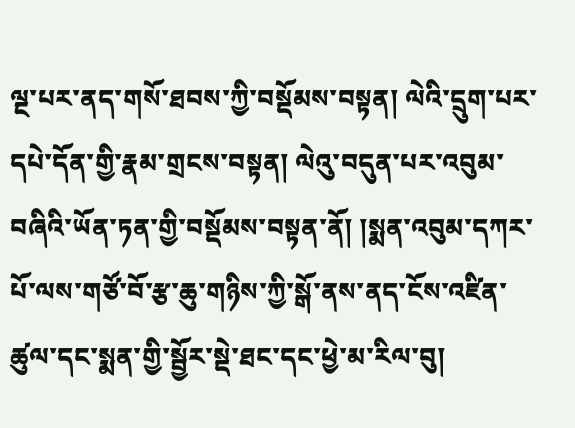ལྔ་པར་ནད་གསོ་ཐབས་ཀྱི་བསྡོམས་བསྟན། ལེའི་དྲུག་པར་དཔེ་དོན་གྱི་རྣམ་གྲངས་བསྟན། ལེའུ་བདུན་པར་འབུམ་བཞིའི་ཡོན་ཏན་གྱི་བསྡོམས་བསྟན་ནོ། །སྨན་འབུམ་དཀར་པོ་ལས་གཙོ་བོ་རྩ་ཆུ་གཉིས་ཀྱི་སྒོ་ནས་ནད་ངོས་འཛིན་ཚུལ་དང་སྨན་གྱི་སྦྱོར་སྡེ་ཐང་དང་ཕྱེ་མ་རིལ་བུ།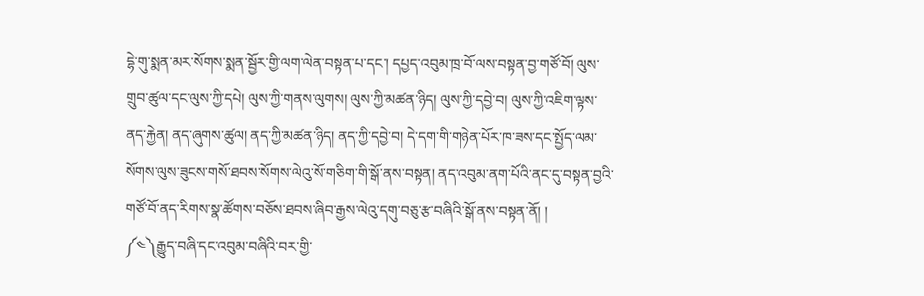དྷེ་གུ་སྨན་མར་སོགས་སྨན་སྦྱོར་གྱི་ལག་ལེན་བསྟན་པ་དང་། དཔྱད་འབུམ་ཁྲ་བོ་ལས་བསྟན་བྱ་གཙོ་བོ། ལུས་གྲུབ་ཚུལ་དང་ལུས་ཀྱི་དཔེ། ལུས་ཀྱི་གནས་ལུགས། ལུས་ཀྱི་མཚན་ཉིད། ལུས་ཀྱི་དབྱེ་བ། ལུས་ཀྱི་འཇིག་ལྟས་ནད་རྐྱེན། ནད་ཞུགས་ཚུལ། ནད་ཀྱི་མཚན་ཉིད། ནད་ཀྱི་དབྱེ་བ། དེ་དག་གི་གཉེན་པོར་ཁ་ཟས་དང་སྤྱོད་ལམ་སོགས་ལུས་ཟུངས་གསོ་ཐབས་སོགས་ལེའུ་སོ་གཅིག་གི་སྒོ་ནས་བསྟན། ནད་འབུམ་ནག་པོའི་ནང་དུ་བསྟན་བྱའི་གཙོ་བོ་ནད་རིགས་སྣ་ཚོགས་བཅོས་ཐབས་ཞིབ་རྒྱས་ལེའུ་དགུ་བཅུ་རྩ་བཞིའི་སྒོ་ནས་བསྟན་ནོ། །
༼༤༽རྒྱུད་བཞི་དང་འབུམ་བཞིའི་བར་གྱི་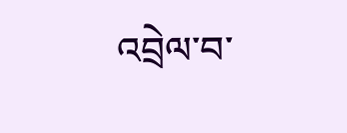འབྲེལ་བ་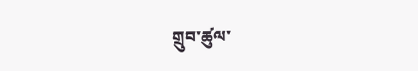གྲུབ་ཚུལ་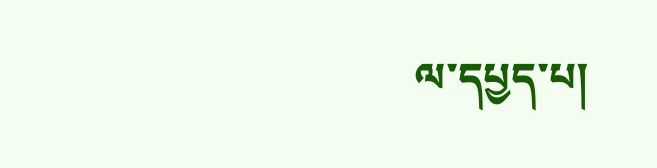ལ་དཔྱད་པ།